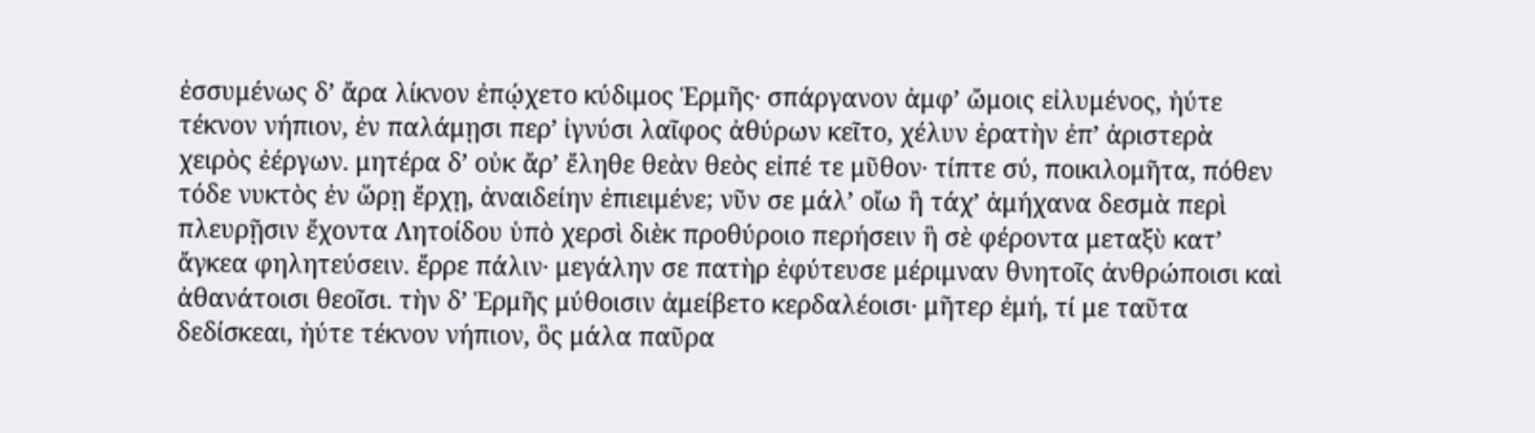ἐσσυμένως δʼ ἄρα λίκνον ἐπῴχετο κύδιμος Ἑρμῆς· σπάργανον ἀμφʼ ὤμοις εἰλυμένος, ἠύτε τέκνον νήπιον, ἐν παλάμῃσι περʼ ἰγνύσι λαῖφος ἀθύρων κεῖτο, χέλυν ἐρατὴν ἐπʼ ἀριστερὰ χειρὸς ἐέργων. μητέρα δʼ οὐκ ἄρʼ ἔληθε θεὰν θεὸς εἰπέ τε μῦθον· τίπτε σύ, ποικιλομῆτα, πόθεν τόδε νυκτὸς ἐν ὥρῃ ἔρχῃ, ἀναιδείην ἐπιειμένε; νῦν σε μάλʼ οἴω ἢ τάχʼ ἀμήχανα δεσμὰ περὶ πλευρῇσιν ἔχοντα Λητοίδου ὑπὸ χερσὶ διὲκ προθύροιο περήσειν ἣ σὲ φέροντα μεταξὺ κατʼ ἄγκεα φηλητεύσειν. ἔρρε πάλιν· μεγάλην σε πατὴρ ἐφύτευσε μέριμναν θνητοῖς ἀνθρώποισι καὶ ἀθανάτοισι θεοῖσι. τὴν δʼ Ἑρμῆς μύθοισιν ἀμείβετο κερδαλέοισι· μῆτερ ἐμή, τί με ταῦτα δεδίσκεαι, ἠύτε τέκνον νήπιον, ὃς μάλα παῦρα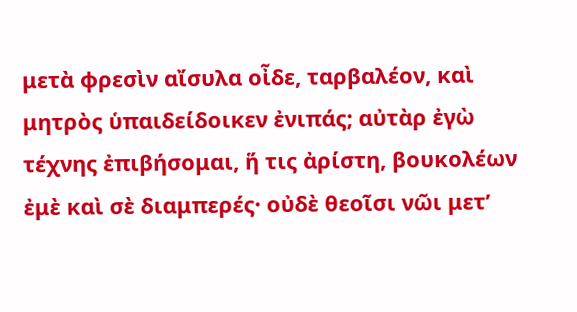μετὰ φρεσὶν αἴσυλα οἶδε, ταρβαλέον, καὶ μητρὸς ὑπαιδείδοικεν ἐνιπάς; αὐτὰρ ἐγὼ τέχνης ἐπιβήσομαι, ἥ τις ἀρίστη, βουκολέων ἐμὲ καὶ σὲ διαμπερές· οὐδὲ θεοῖσι νῶι μετʼ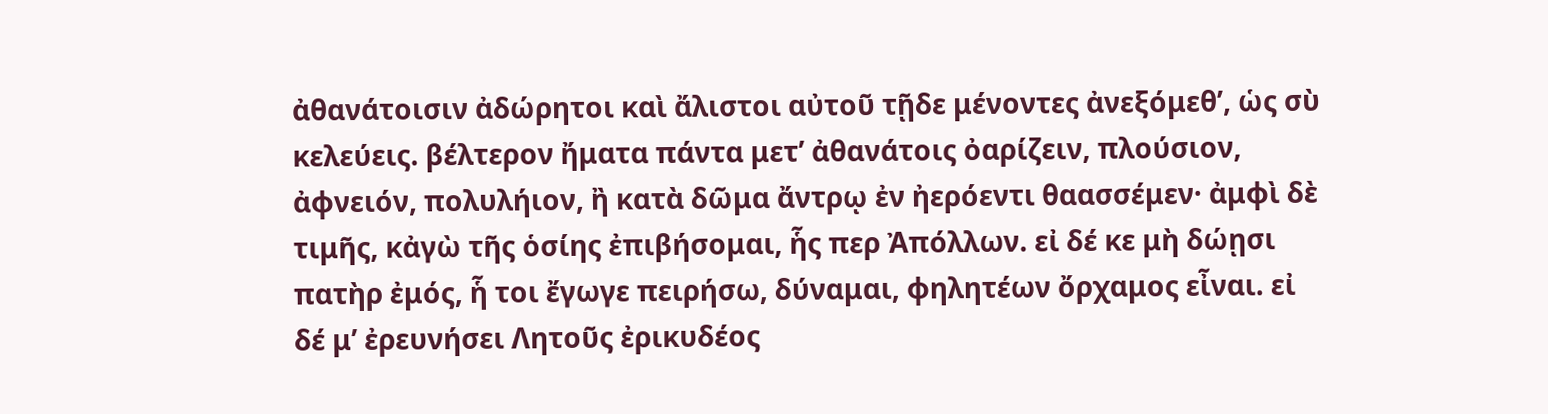ἀθανάτοισιν ἀδώρητοι καὶ ἄλιστοι αὐτοῦ τῇδε μένοντες ἀνεξόμεθʼ, ὡς σὺ κελεύεις. βέλτερον ἤματα πάντα μετʼ ἀθανάτοις ὀαρίζειν, πλούσιον, ἀφνειόν, πολυλήιον, ἢ κατὰ δῶμα ἄντρῳ ἐν ἠερόεντι θαασσέμεν· ἀμφὶ δὲ τιμῆς, κἀγὼ τῆς ὁσίης ἐπιβήσομαι, ἧς περ Ἀπόλλων. εἰ δέ κε μὴ δώῃσι πατὴρ ἐμός, ἧ τοι ἔγωγε πειρήσω, δύναμαι, φηλητέων ὄρχαμος εἶναι. εἰ δέ μʼ ἐρευνήσει Λητοῦς ἐρικυδέος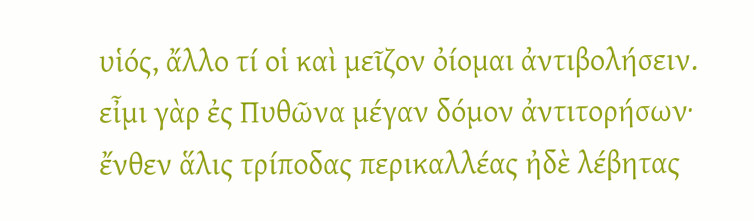υἱός, ἄλλο τί οἱ καὶ μεῖζον ὀίομαι ἀντιβολήσειν. εἶμι γὰρ ἐς Πυθῶνα μέγαν δόμον ἀντιτορήσων· ἔνθεν ἅλις τρίποδας περικαλλέας ἠδὲ λέβητας